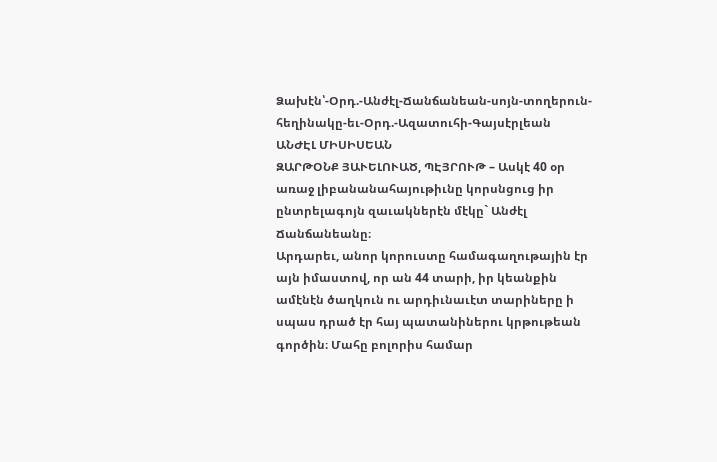Ձախէն՝-Օրդ.-Անժէլ-Ճանճանեան-սոյն-տողերուն-հեղինակը-եւ-Օրդ.-Ազատուհի-Գայսէրլեան
ԱՆԺԷԼ ՄԻՍԻՍԵԱՆ
ԶԱՐԹՕՆՔ ՅԱՒԵԼՈՒԱԾ, ՊԷՅՐՈՒԹ – Ասկէ 40 օր առաջ լիբանանահայութիւնը կորսնցուց իր ընտրելագոյն զաւակներէն մէկը` Անժէլ Ճանճանեանը։
Արդարեւ, անոր կորուստը համագաղութային էր այն իմաստով, որ ան 44 տարի, իր կեանքին ամէնէն ծաղկուն ու արդիւնաւէտ տարիները ի սպաս դրած էր հայ պատանիներու կրթութեան գործին։ Մահը բոլորիս համար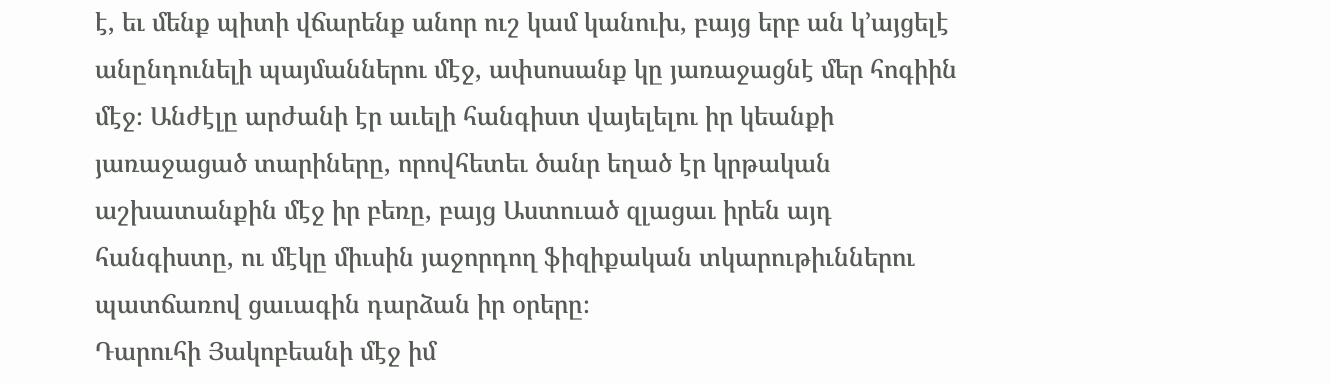է, եւ մենք պիտի վճարենք անոր ուշ կամ կանուխ, բայց երբ ան կ’այցելէ անընդունելի պայմաններու մէջ, ափսոսանք կը յառաջացնէ մեր հոգիին մէջ։ Անժէլը արժանի էր աւելի հանգիստ վայելելու իր կեանքի յառաջացած տարիները, որովհետեւ ծանր եղած էր կրթական աշխատանքին մէջ իր բեռը, բայց Աստուած զլացաւ իրեն այդ հանգիստը, ու մէկը միւսին յաջորդող ֆիզիքական տկարութիւններու պատճառով ցաւագին դարձան իր օրերը։
Դարուհի Յակոբեանի մէջ իմ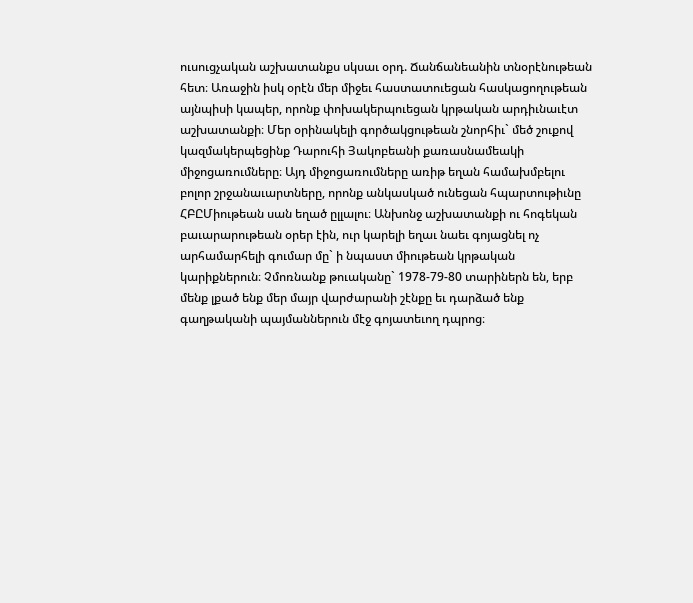ուսուցչական աշխատանքս սկսաւ օրդ. Ճանճանեանին տնօրէնութեան հետ։ Առաջին իսկ օրէն մեր միջեւ հաստատուեցան հասկացողութեան այնպիսի կապեր, որոնք փոխակերպուեցան կրթական արդիւնաւէտ աշխատանքի։ Մեր օրինակելի գործակցութեան շնորհիւ` մեծ շուքով կազմակերպեցինք Դարուհի Յակոբեանի քառասնամեակի միջոցառումները։ Այդ միջոցառումները առիթ եղան համախմբելու բոլոր շրջանաւարտները, որոնք անկասկած ունեցան հպարտութիւնը ՀԲԸՄիութեան սան եղած ըլլալու։ Անխոնջ աշխատանքի ու հոգեկան բաւարարութեան օրեր էին, ուր կարելի եղաւ նաեւ գոյացնել ոչ արհամարհելի գումար մը` ի նպաստ միութեան կրթական կարիքներուն։ Չմոռնանք թուականը` 1978-79-80 տարիներն են, երբ մենք լքած ենք մեր մայր վարժարանի շէնքը եւ դարձած ենք գաղթականի պայմաններուն մէջ գոյատեւող դպրոց։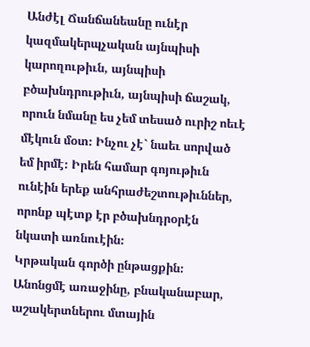Անժէլ Ճանճանեանը ունէր կազմակերպչական այնպիսի կարողութիւն, այնպիսի բծախնդրութիւն, այնպիսի ճաշակ, որուն նմանը ես չեմ տեսած ուրիշ ոեւէ մէկուն մօտ։ Ինչու չէ` նաեւ սորված եմ իրմէ։ Իրեն համար գոյութիւն ունէին երեք անհրաժեշտութիւններ, որոնք պէտք էր բծախնդրօրէն նկատի առնուէին։
Կրթական գործի ընթացքին։ Անոնցմէ առաջինը, բնականաբար, աշակերտներու մտային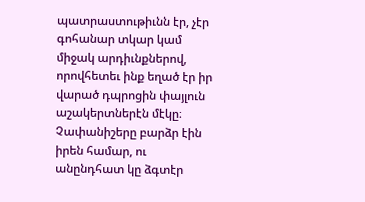պատրաստութիւնն էր, չէր գոհանար տկար կամ միջակ արդիւնքներով, որովհետեւ ինք եղած էր իր վարած դպրոցին փայլուն աշակերտներէն մէկը։ Չափանիշերը բարձր էին իրեն համար, ու անընդհատ կը ձգտէր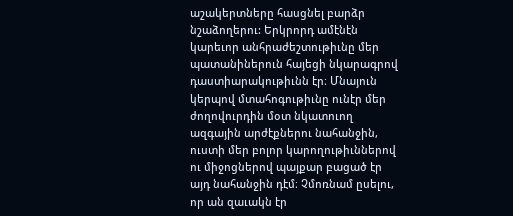աշակերտները հասցնել բարձր նշաձողերու: Երկրորդ ամէնէն կարեւոր անհրաժեշտութիւնը մեր պատանիներուն հայեցի նկարագրով դաստիարակութիւնն էր։ Մնայուն կերպով մտահոգութիւնը ունէր մեր ժողովուրդին մօտ նկատուող ազգային արժէքներու նահանջին, ուստի մեր բոլոր կարողութիւններով ու միջոցներով պայքար բացած էր այդ նահանջին դէմ։ Չմոռնամ ըսելու, որ ան զաւակն էր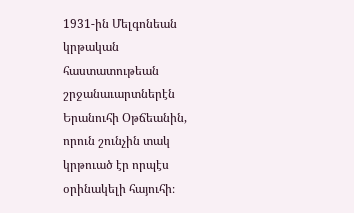1931-ին Մելգոնեան կրթական հաստատութեան շրջանաւարտներէն Երանուհի Օթճեանին, որուն շունչին տակ կրթուած էր որպէս օրինակելի հայուհի։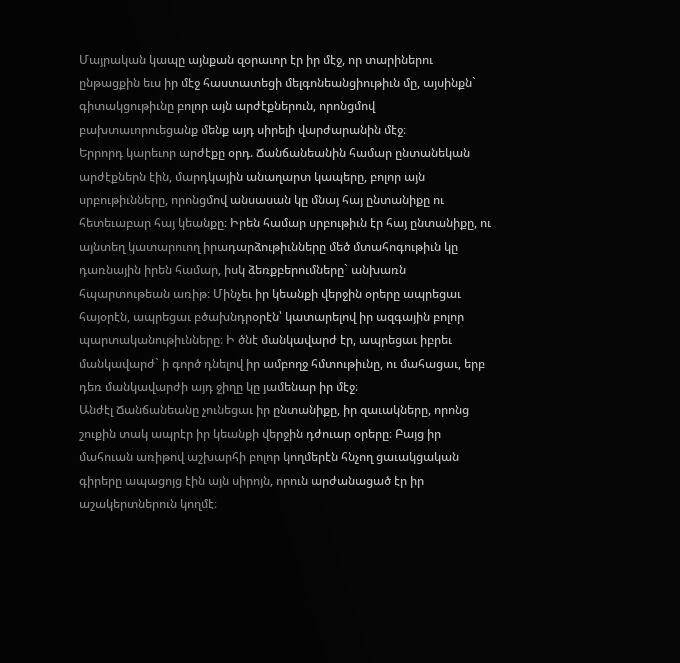Մայրական կապը այնքան զօրաւոր էր իր մէջ, որ տարիներու ընթացքին եւս իր մէջ հաստատեցի մելգոնեանցիութիւն մը, այսինքն` գիտակցութիւնը բոլոր այն արժէքներուն, որոնցմով բախտաւորուեցանք մենք այդ սիրելի վարժարանին մէջ։
Երրորդ կարեւոր արժէքը օրդ. Ճանճանեանին համար ընտանեկան արժէքներն էին, մարդկային անաղարտ կապերը, բոլոր այն սրբութիւնները, որոնցմով անսասան կը մնայ հայ ընտանիքը ու հետեւաբար հայ կեանքը։ Իրեն համար սրբութիւն էր հայ ընտանիքը, ու այնտեղ կատարուող իրադարձութիւնները մեծ մտահոգութիւն կը դառնային իրեն համար, իսկ ձեռքբերումները` անխառն հպարտութեան առիթ։ Մինչեւ իր կեանքի վերջին օրերը ապրեցաւ հայօրէն, ապրեցաւ բծախնդրօրէն՝ կատարելով իր ազգային բոլոր պարտականութիւնները։ Ի ծնէ մանկավարժ էր, ապրեցաւ իբրեւ մանկավարժ` ի գործ դնելով իր ամբողջ հմտութիւնը, ու մահացաւ, երբ դեռ մանկավարժի այդ ջիղը կը յամենար իր մէջ։
Անժէլ Ճանճանեանը չունեցաւ իր ընտանիքը, իր զաւակները, որոնց շուքին տակ ապրէր իր կեանքի վերջին դժուար օրերը։ Բայց իր մահուան առիթով աշխարհի բոլոր կողմերէն հնչող ցաւակցական գիրերը ապացոյց էին այն սիրոյն, որուն արժանացած էր իր աշակերտներուն կողմէ։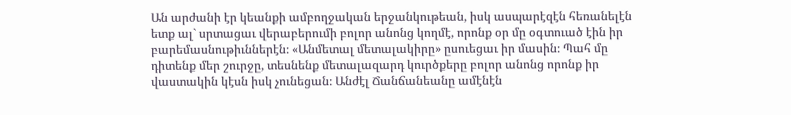Ան արժանի էր կեանքի ամբողջական երջանկութեան, իսկ ասպարէզէն հեռանելէն ետք ալ` սրտացաւ վերաբերումի բոլոր անոնց կողմէ, որոնք օր մը օգտուած էին իր բարեմասնութիւններէն։ «Անմետալ մետալակիրը» ըսուեցաւ իր մասին։ Պահ մը դիտենք մեր շուրջը, տեսնենք մետալազարդ կուրծքերը բոլոր անոնց որոնք իր վաստակին կէսն իսկ չունեցան։ Անժէլ Ճանճանեանը ամէնէն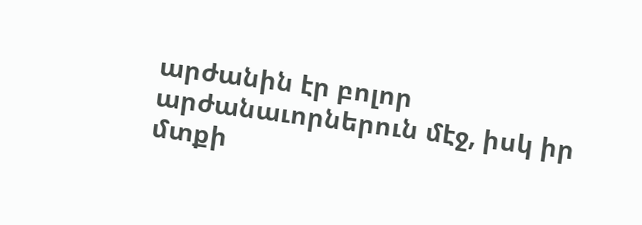արժանին էր բոլոր արժանաւորներուն մէջ, իսկ իր մտքի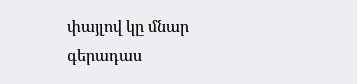փայլով կը մնար գերադաս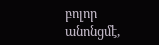բոլոր անոնցմէ,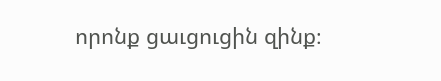որոնք ցաւցուցին զինք։